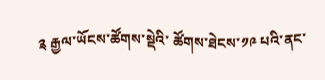༉ རྒྱལ་ཡོངས་ཚོགས་སྡེའི་ ཚོགས་ཐེངས་༡༩ པའི་ནང་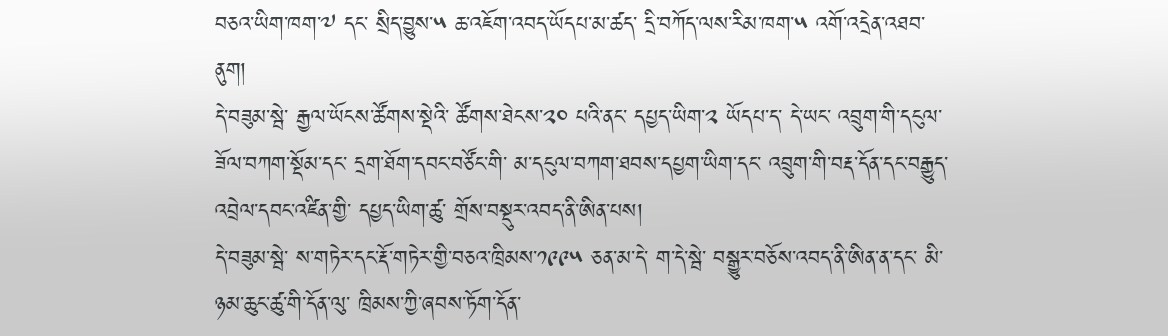བཅའ་ཡིག་ཁག་༧ དང་ སྲིད་བྱུས་༥ ཆ་འཇོག་འབད་ཡོདཔ་མ་ཚད་ དྲི་བཀོད་ལས་རིམ་ཁག་༥ འགོ་འདྲེན་འཐབ་ནུག།
དེ་བཟུམ་སྦེ་ རྒྱལ་ཡོངས་ཚོགས་སྡེའི་ ཚོགས་ཐེངས་༢༠ པའི་ནང་ དཔྱད་ཡིག་༢ ཡོདཔ་ད་ དེ་ཡང་ འབྲུག་གི་དངུལ་ཟོལ་བཀག་སྡོམ་དང་ དྲག་ཐོག་དབང་བཙོང་གི་ མ་དངུལ་བཀག་ཐབས་དཔྱག་ཡིག་དང་ འབྲུག་གི་བརྡ་དོན་དང་བརྒྱུད་འབྲེལ་དབང་འཛིན་གྱི་ དཔྱད་ཡིག་ཚུ་ གྲོས་བསྡུར་འབད་ནི་ཨིན་པས།
དེ་བཟུམ་སྦེ་ ས་གཏེར་དང་རྡོ་གཏེར་གྱི་བཅའ་ཁྲིམས་༡༩༩༥ ཅན་མ་དེ་ ག་དེ་སྦེ་ བསྒྱུར་བཅོས་འབད་ནི་ཨིན་ན་དང་ མི་ཉམ་ཆུང་ཚུ་གི་དོན་ལུ་ ཁྲིམས་ཀྱི་ཞབས་ཏོག་དོན་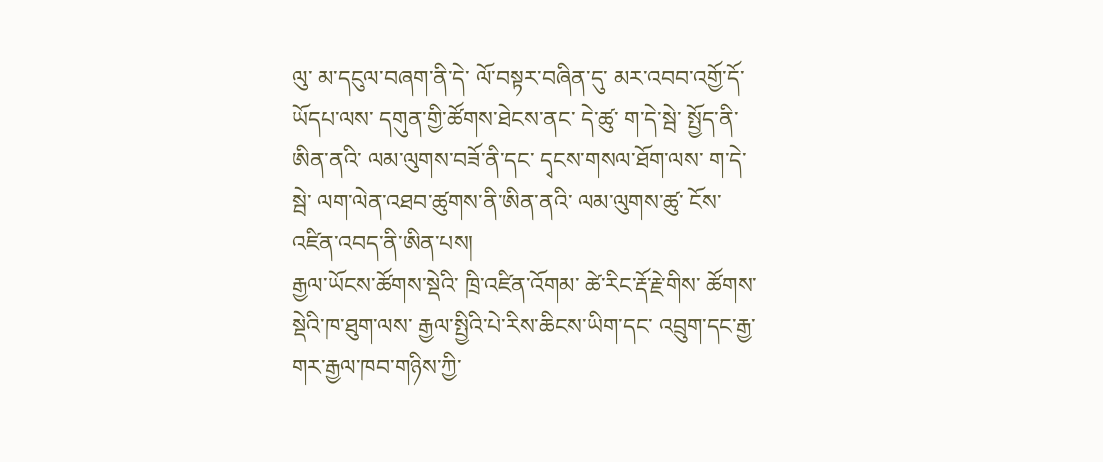ལུ་ མ་དངུལ་བཞག་ནི་དེ་ ལོ་བསྟར་བཞིན་དུ་ མར་འབབ་འགྱོ་དོ་ཡོདཔ་ལས་ དགུན་གྱི་ཚོགས་ཐེངས་ནང་ དེ་ཚུ་ ག་དེ་སྦེ་ སྤྱོད་ནི་ཨིན་ནའི་ ལམ་ལུགས་བཟོ་ནི་དང་ དྭངས་གསལ་ཐོག་ལས་ ག་དེ་སྦེ་ ལག་ལེན་འཐབ་ཚུགས་ནི་ཨིན་ནའི་ ལམ་ལུགས་ཚུ་ ངོས་འཛིན་འབད་ནི་ཨིན་པས།
རྒྱལ་ཡོངས་ཚོགས་སྡེའི་ ཁྲི་འཛིན་འོགམ་ ཚེ་རིང་རྡོ་རྗེ་གིས་ ཚོགས་སྡེའི་ཁ་ཐུག་ལས་ རྒྱལ་སྤྱིའི་པེ་རིས་ཆིངས་ཡིག་དང་ འབྲུག་དང་རྒྱ་གར་རྒྱལ་ཁབ་གཉིས་ཀྱི་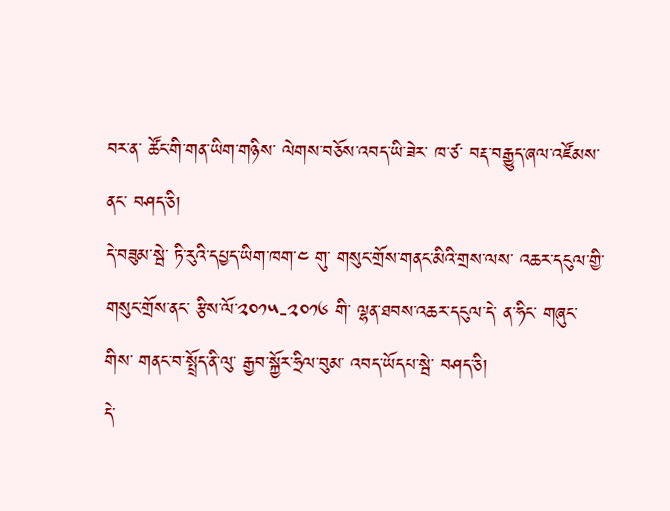བར་ན་ ཚོང་གི་གན་ཡིག་གཉིས་ ལེགས་བཅོས་འབད་ཡི་ཟེར་ ཁ་ཙ་ བརྡ་བརྒྱུད་ཞལ་འཛོམས་ནང་ བཤད་ཅི།
དེ་བཟུམ་སྦེ་ ཏི་རུའི་དཔྱད་ཡིག་ཁག་༤ གུ་ གསུང་གྲོས་གནང་མིའི་གྲས་ལས་ འཆར་དངུལ་གྱི་གསུང་གྲོས་ནང་ རྩིས་ལོ་༢༠༡༥-༢༠༡༦ གི་ ལྷན་ཐབས་འཆར་དངུལ་དེ་ ན་ཧིང་ གཞུང་གིས་ གནང་བ་སྤྲོད་ནི་ལུ་ རྒྱབ་སྐྱོར་ཧྲིལ་བུམ་ འབད་ཡོདཔ་སྦེ་ བཤད་ཅི།
དེ་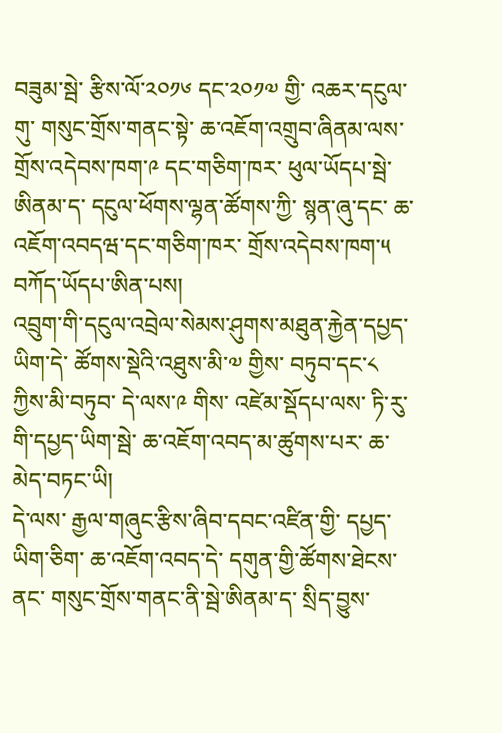བཟུམ་སྦེ་ རྩིས་ལོ་༢༠༡༦ དང་༢༠༡༧ གྱི་ འཆར་དངུལ་གུ་ གསུང་གྲོས་གནང་སྟེ་ ཆ་འཇོག་འགྲུབ་ཞིནམ་ལས་ གྲོས་འདེབས་ཁག་༩ དང་གཅིག་ཁར་ ཕུལ་ཡོདཔ་སྦེ་ཨིནམ་ད་ དངུལ་ཕོགས་ལྷན་ཚོགས་ཀྱི་ སྙན་ཞུ་དང་ ཆ་འཇོག་འབདཝ་དང་གཅིག་ཁར་ གྲོས་འདེབས་ཁག་༥ བཀོད་ཡོདཔ་ཨིན་པས།
འབྲུག་གི་དངུལ་འབྲེལ་སེམས་ཤུགས་མཐུན་རྐྱེན་དཔྱད་ཡིག་དེ་ ཚོགས་སྡེའི་འཐུས་མི་༧ གྱིས་ བཏུབ་དང་༨ ཀྱིས་མི་བཏུབ་ དེ་ལས་༩ གིས་ འཛེམ་སྡོདཔ་ལས་ ཏི་རུ་གི་དཔྱད་ཡིག་སྦེ་ ཆ་འཇོག་འབད་མ་ཚུགས་པར་ ཆ་མེད་བཏང་ཡི།
དེ་ལས་ རྒྱལ་གཞུང་རྩིས་ཞིབ་དབང་འཛིན་གྱི་ དཔྱད་ཡིག་ཅིག་ ཆ་འཇོག་འབད་དེ་ དགུན་གྱི་ཚོགས་ཐེངས་ནང་ གསུང་གྲོས་གནང་ནི་སྦེ་ཨིནམ་ད་ སྲིད་བྱུས་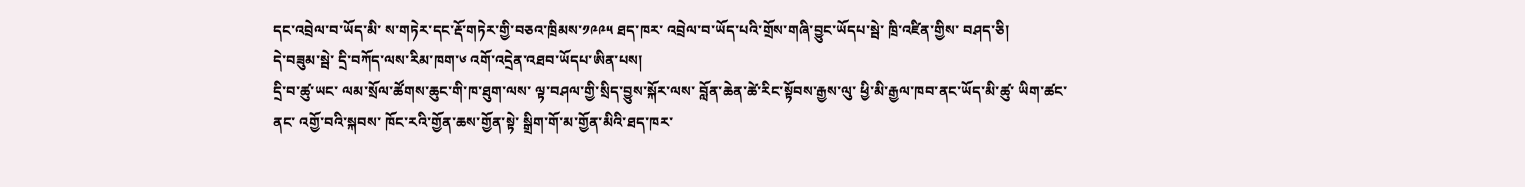དང་འབྲེལ་བ་ཡོད་མི་ ས་གཏེར་དང་རྡོ་གཏེར་གྱི་བཅའ་ཁྲིམས་༡༩༩༥ ཐད་ཁར་ འབྲེལ་བ་ཡོད་པའི་གྲོས་གཞི་བྱུང་ཡོདཔ་སྦེ་ ཁྲི་འཛིན་གྱིས་ བཤད་ཅི།
དེ་བཟུམ་སྦེ་ དྲི་བཀོད་ལས་རིམ་ཁག་༦ འགོ་འདྲེན་འཐབ་ཡོདཔ་ཨིན་པས།
དྲི་བ་ཚུ་ཡང་ ལམ་སྲོལ་ཚོགས་ཆུང་གི་ཁ་ཐུག་ལས་ ལྟ་བཤལ་གྱི་སྲིད་བྱུས་སྐོར་ལས་ བློན་ཆེན་ཚེ་རིང་སྟོབས་རྒྱས་ལུ་ ཕྱི་མི་རྒྱལ་ཁབ་ནང་ཡོད་མི་ཚུ་ ཡིག་ཚང་ནང་ འགྱོ་བའི་སྐབས་ ཁོང་རའི་གྱོན་ཆས་གྱོན་སྟེ་ སྒྲིག་གོ་མ་གྱོན་མིའི་ཐད་ཁར་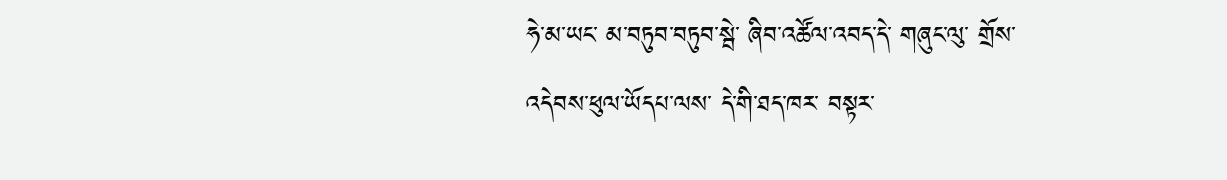ཧེ་མ་ཡང་ མ་བཏུབ་བཏུབ་སྦེ་ ཞིབ་འཚོལ་འབད་དེ་ གཞུང་ལུ་ གྲོས་འདེབས་ཕུལ་ཡོདཔ་ལས་ དེ་གི་ཐད་ཁར་ བསྟར་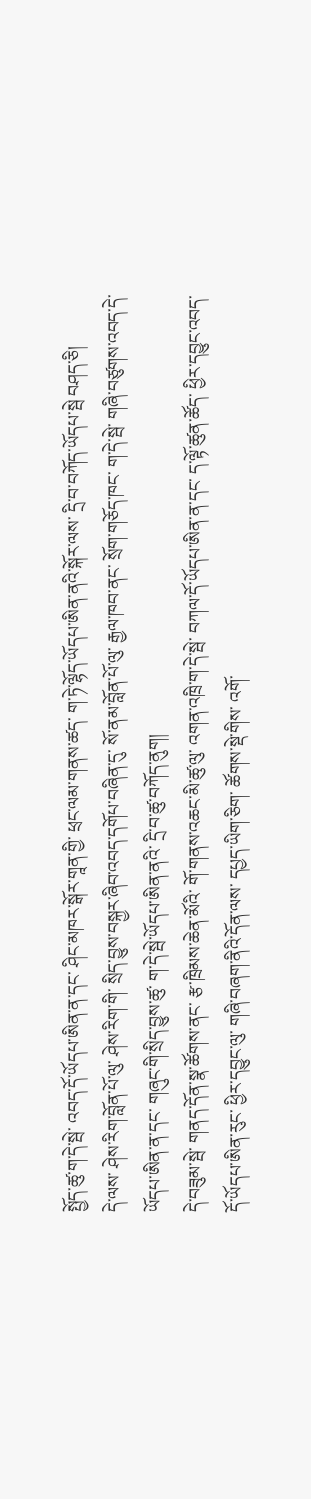སྤྱོད་ཚུ་ག་དེ་སྦེ་ འབད་དོ་ཡོདཔ་ཨིན་ན་དང་ ཤིང་མཁར་སྒོར་གཱན་གྱི་ ཕྲང་ལམ་གནས་ཚད་ ག་ཏེ་ལྷོད་ཡོདཔ་ཨིན་ནའི་སྐོར་ལས་ དྲི་བ་བཀོད་ཡོདཔ་སྦེ བཤད་ཅི།
དེ་ལས་ ཤེས་རིག་བློན་པོ་ལུ་ ཤེས་རིག་གི་ སྲིད་བྱུས་བསྐྱར་ཞིབ་འབད་དགོཔ་བཞིན་དུ་ སོ་ནམ་བློན་པོ་ལུ་ རྒྱལ་ཁབ་ནང་ སྲོག་གཅོད་ཁང་ ག་དེ་སྦེ་ གཞི་བཙུགས་འབད་དེ་ ཡོདཔ་ཨིན་ན་དང་ གཞུང་གི་སྲིད་བྱུས་ཚུ་ ག་དེ་སྦེ་ཡོདཔ་ཨིན་ནའི་ དྲི་བ་ཚུ་བཀོད་ནུག།
དེ་བཟུམ་སྦེ་ གནད་དོན་སྣ་ཚོགས་ནང་ རྩ་ཁྲིམས་ཆེན་མོའི་ གོ་གནས་འཆང་མི་ཚུ་ལུ་ འགན་འཁྲི་ག་དེ་སྦེ་ བཀལ་དོ་ཡོདཔ་ཨིན་ན་དང་ ད་ལྟོ་ཚུན་ཚོད་ ཕྱིར་དབྱུང་འབད་དོ་ཡོདཔ་ཨིན་རུང་ ཕྱིར་དབྱུང་ལུ་ གཞི་བཞག་ནིའི་དོན་ལས་ དཔྱད་ཡིག་ཅིག་ ཚོགས་སྡེ་གིས་ འགོ་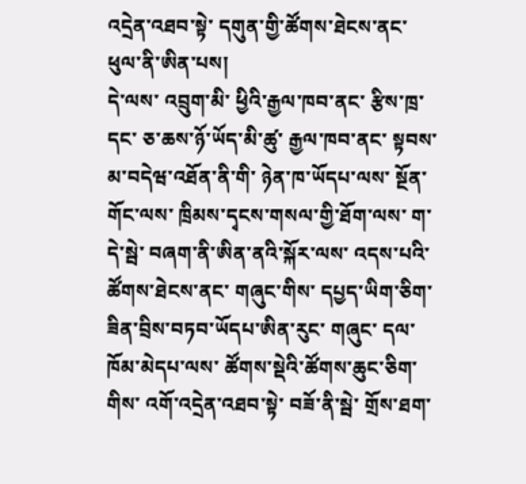འདྲེན་འཐབ་སྟེ་ དགུན་གྱི་ཚོགས་ཐེངས་ནང་ ཕུལ་ནི་ཨིན་པས།
དེ་ལས་ འབྲུག་མི་ ཕྱིའི་རྒྱལ་ཁབ་ནང་ རྩིས་ཁྲ་དང་ ཅ་ཆས་ཉོ་ཡོད་མི་ཚུ་ རྒྱལ་ཁབ་ནང་ སྟབས་མ་བདེཝ་འཐོན་ནི་གི་ ཉེན་ཁ་ཡོདཔ་ལས་ སྔོན་གོང་ལས་ ཁྲིམས་དྭངས་གསལ་གྱི་ཐོག་ལས་ ག་དེ་སྦེ་ བཞག་ནི་ཨིན་ནའི་སྐོར་ལས་ འདས་པའི་ཚོགས་ཐེངས་ནང་ གཞུང་གིས་ དཔྱད་ཡིག་ཅིག་ ཟིན་བྲིས་བཏབ་ཡོདཔ་ཨིན་རུང་ གཞུང་ དལ་ཁོམ་མེདཔ་ལས་ ཚོགས་སྡེའི་ཚོགས་ཆུང་ཅིག་གིས་ འགོ་འདྲེན་འཐབ་སྟེ་ བཟོ་ནི་སྦེ་ གྲོས་ཐག་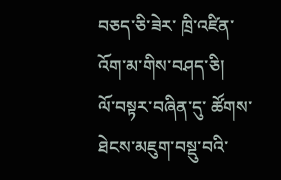བཅད་ཅི་ཟེར་ ཁྲི་འཛིན་འོག་མ་གིས་བཤད་ཅི།
ལོ་བསྟར་བཞིན་དུ་ ཚོགས་ཐེངས་མཇུག་བསྡུ་བའི་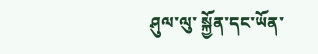ཤུལ་ལུ་ སྐྱོན་དང་ཡོན་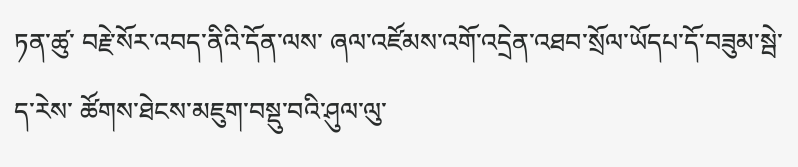ཏན་ཚུ་ བརྗེ་སོར་འབད་ནིའི་དོན་ལས་ ཞལ་འཛོམས་འགོ་འདྲེན་འཐབ་སྲོལ་ཡོདཔ་དོ་བཟུམ་སྦེ་ ད་རེས་ ཚོགས་ཐེངས་མཇུག་བསྡུ་བའི་ཤུལ་ལུ་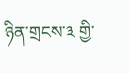ཉིན་གྲངས་༣ གྱི་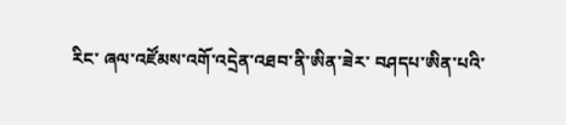རིང་ ཞལ་འཛོམས་འགོ་འདྲེན་འཐབ་ནི་ཨིན་ཟེར་ བཤདཔ་ཨིན་པའི་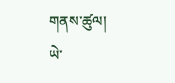གནས་ཚུལ།
ཡེ་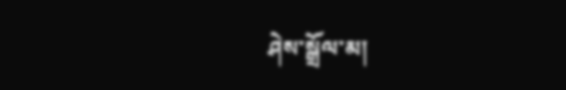ཤེས་སྒྲོལ་མ།